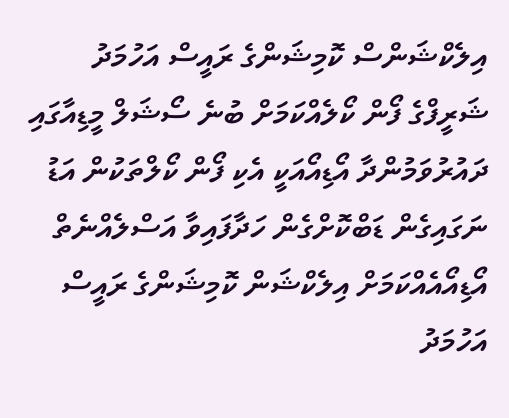އިލެކްޝަންސް ކޮމިޝަންގެ ރައީސް އަހުމަދު ޝަރީފްގެ ފޯން ކޯލެއްކަމަށް ބުނެ ސޯޝަލް މީޑިއާގައި ދައުރުވަމުންދާ އޯޑިއޯއަކީ އެކި ފޯން ކޯލްތަކުން އަޑު ނަގައިގެން ޑަބްކޮށްގެން ހަދާފައިވާ އަސްލެއްނެތް އޯޑިއޯއެއްކަމަށް އިލެކްޝަން ކޮމިޝަންގެ ރައީސް އަހުމަދު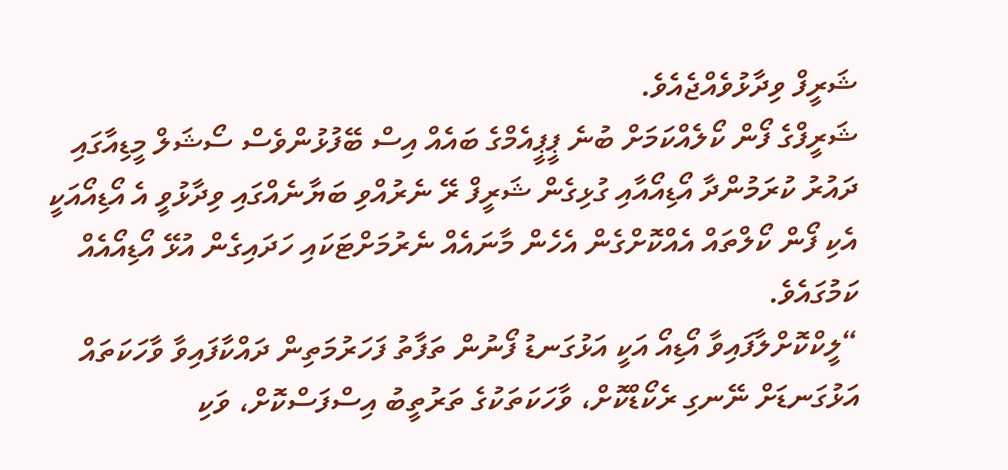ޝަރީފް ވިދާޅުވެއްޖެއެވެ.
ޝަރީފްގެ ފޯން ކޯލެއްކަމަށް ބުނެ ޕީޕީއެމްގެ ބައެއް އިސް ބޭފުޅުންވެސް ސޯޝަލް މީޑިއާގައި ދައުރު ކުރަމުންދާ އޯޑިއޯއާއި ގުޅިގެން ޝަރީފް ރޭ ނެރުއްވި ބަޔާނެއްގައި ވިދާޅުވީ އެ އޯޑިއޯއަކީ އެކި ފޯން ކޯލްތައް އެއްކޮށްގެން އެހެން މާނައެއް ނެރުމަށްޓަކައި ހަދައިގެން އުޅޭ އޯޑިއޯއެއް ކަމުގައެވެ.
“ލީކްކޮށްލާފައިވާ އޯޑިއޯ އަކީ އަޅުގަނޑު ފޯނުން ތަފާތު ފަހަރުމަތިން ދައްކާފައިވާ ވާހަކަތައް އަޅުގަނޑަށް ނޭނގި ރެކޯޑްކޮށް، ވާހަކަތަކުގެ ތަރުތީބު އިސްފަސްކޮށް، ވަކި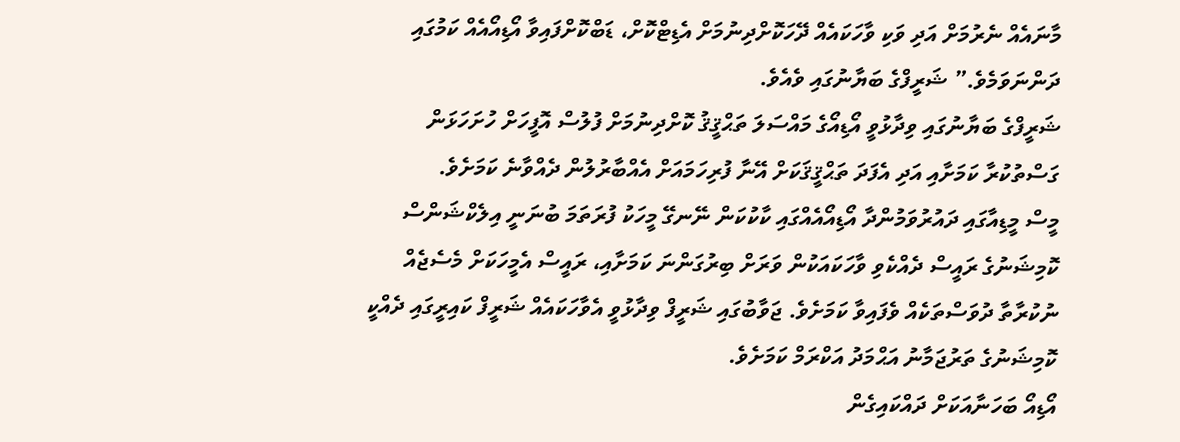މާނައެއް ނެރުމަށް އަދި ވަކި ވާހަކައެއް ދޭހަކޮށްދިނުމަށް އެޑިޓްކޮށް، ޑަބްކޮށްފައިވާ އޯޑިއޯއެއް ކަމުގައި ދަންނަވަމެވެ.” ޝަރީފްގެ ބަޔާނުގައި ވެއެވެ.
ޝަރީފްގެ ބަޔާނުގައި ވިދާޅުވީ އޯޑިއޯގެ މައްސަލަ ތަޙްޤީޤު ކޮށްދިނުމަށް ފުލުސް އޮފީހަށް ހުށަހަޅަން ގަސްތުކުރާ ކަމަށާއި އަދި އެފަދަ ތަޙްޤީޤަކަށް އޭނާ ފުރިހަމައަށް އެއްބާރުލުން ދެއްވާނެ ކަމަށެވެ.
މީސް މީޑިއާގައި ދައުރުވަމުންދާ އޯޑިއޯއެއްގައި ކާކުކަން ނޭނގޭ މީހަކު ފުރަތަމަ ބުނަނީ އިލެކްޝަންސް ކޮމިޝަނުގެ ރައީސް ދެއްކެވި ވާހަކައަކުން ވަރަށް ބިރުގަންނަ ކަމަށާއި، ރައީސް އެމީހަކަށް މެސެޖެއް ނުކުރާތާ ދުވަސްތަކެއް ވެފައިވާ ކަމަށެވެ. ޖަވާބުގައި ޝަރީފް ވިދާޅުވީ އެވާހަކައެއް ޝަރީފް ކައިރީގައި ދެއްކީ ކޮމިޝަނުގެ ތަރުޖަމާނު އަޙްމަދު އަކްރަމް ކަމަށެވެ.
އޯޑިއޯ ބަހަނާއަކަށް ދައްކައިގެން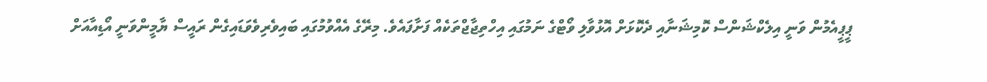ޕީޕީއެމުން ވަނީ އިލެކްޝަންސް ކޮމިޝަނާއި ދެކޮޅަށް އޮޅުވާލި ވޯޓްގެ ނަމުގައި އިހްތިޖާޖްތަކެއް ފަށާފައެވެ. މިރޭގެ އެއްވުމުގައި ބައިވެރިވެވަޑައިގެން ރައީސް ޔާމީންވަނީ އޯޑިއާއަށް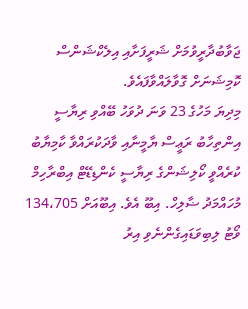ޖަވާބުދާރީވުމަށް ޝަރީފަށާއި އިލެކްޝަންސް ކޮމިޝަނަށް ގޮވާލައްވާފައެވެ.
މިދިޔަ މަހުގެ 23 ވަނަ ދުވަހު ބޭއްވި ރިޔާސީ އިންތިހާބު ރަޢީސް ޔާމީނާއި ވާދަކުރައްވާ ކާމިޔާބު ކުރެއްވީ ކޯލިޝަންގެ ރިޔާސީ ކެންޑިޑޭޓް އިބްރާހިމް މުހައްމަދު ޟާލިހް. އިބޫ އެވެ. އިބޫއަށް 134،705 ވޯޓު ލިބިވަޑައިގެންނެވި އިރު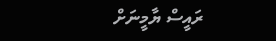ރައީސް ޔާމީނަށް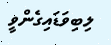ލިބިވަޑައިގެންވީ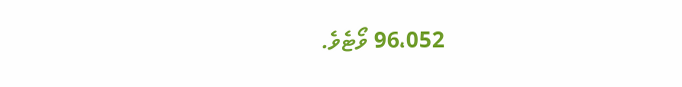96،052 ވޯޓެވެ.